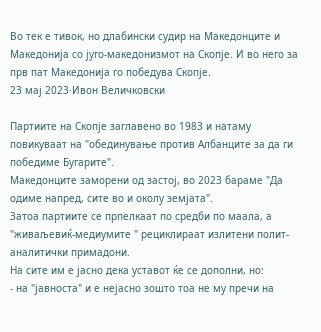Во тек е тивок, но длабински судир на Македонците и Македонија со југо-македонизмот на Скопје. И во него за прв пат Македонија го победува Скопје.
23 мај 2023·Ивон Величковски

Партиите на Скопје заглавено во 1983 и натаму повикуваат на "обединување против Албанците за да ги победиме Бугарите".
Македонците заморени од застој, во 2023 бараме "Да одиме напред, сите во и околу земјата".
Затоа партиите се прпелкаат по средби по маала, а "живаљевиќ-медиумите " рециклираат излитени полит-аналитички примадони.
На сите им е јасно дека уставот ќе се дополни, но:
- на "јавноста" и е нејасно зошто тоа не му пречи на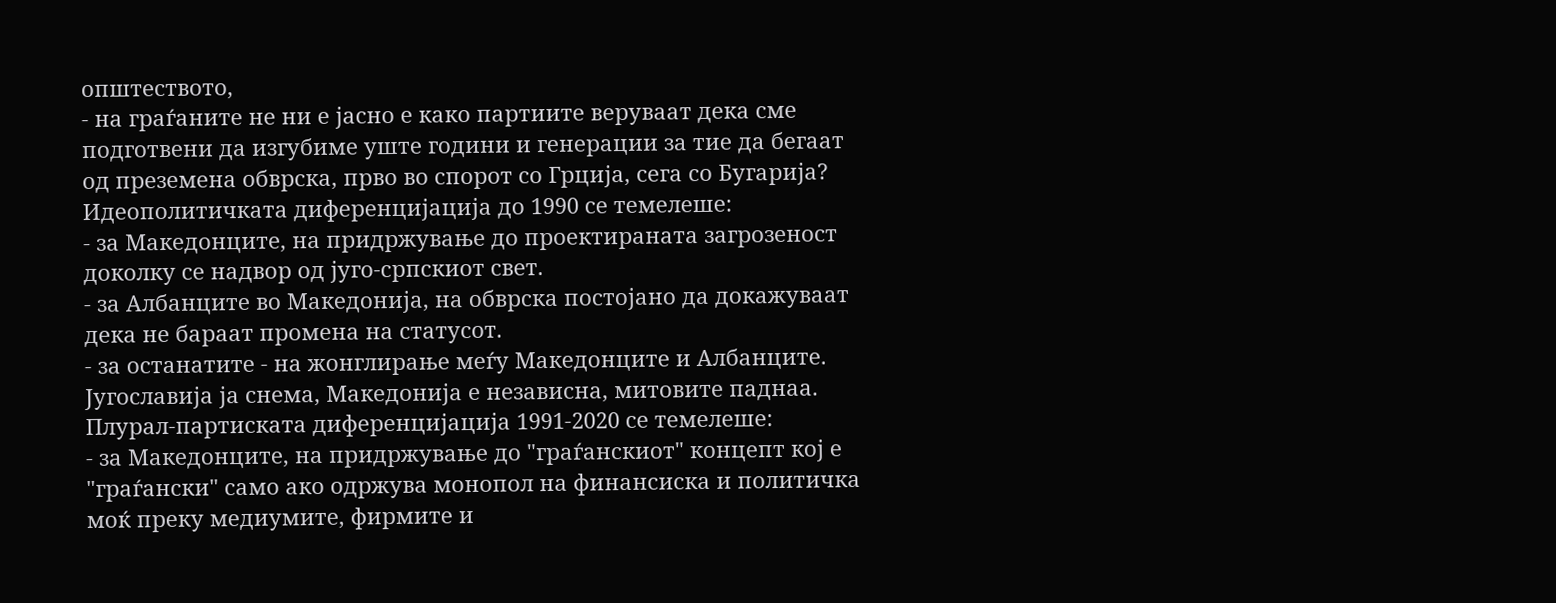општеството,
- на граѓаните не ни е јасно е како партиите веруваат дека сме подготвени да изгубиме уште години и генерации за тие да бегаат од преземена обврска, прво во спорот со Грција, сега со Бугарија?
Идеополитичката диференцијација до 1990 се темелеше:
- за Македонците, на придржување до проектираната загрозеност доколку се надвор од југо-српскиот свет.
- за Албанците во Македонија, на обврска постојано да докажуваат дека не бараат промена на статусот.
- за останатите - на жонглирање меѓу Македонците и Албанците.
Југославија ја снема, Македонија е независна, митовите паднаа.
Плурал-партиската диференцијација 1991-2020 се темелеше:
- за Македонците, на придржување до "граѓанскиот" концепт кој е "граѓански" само ако одржува монопол на финансиска и политичка моќ преку медиумите, фирмите и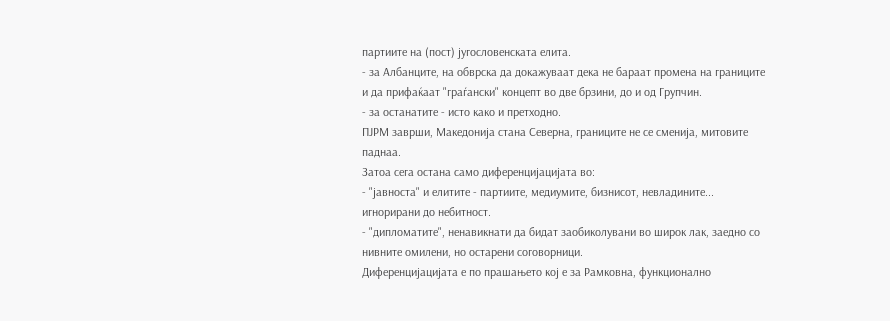партиите на (пост) југословенската елита.
- за Албанците, на обврска да докажуваат дека не бараат промена на границите и да прифаќаат "граѓански" концепт во две брзини, до и од Групчин.
- за останатите - исто како и претходно.
ПЈРМ заврши, Македонија стана Северна, границите не се сменија, митовите паднаа.
Затоа сега остана само диференцијацијата во:
- "јавноста" и елитите - партиите, медиумите, бизнисот, невладините... игнорирани до небитност.
- "дипломатите", ненавикнати да бидат заобиколувани во широк лак, заедно со нивните омилени, но остарени соговорници.
Диференцијацијата е по прашањето кој е за Рамковна, функционално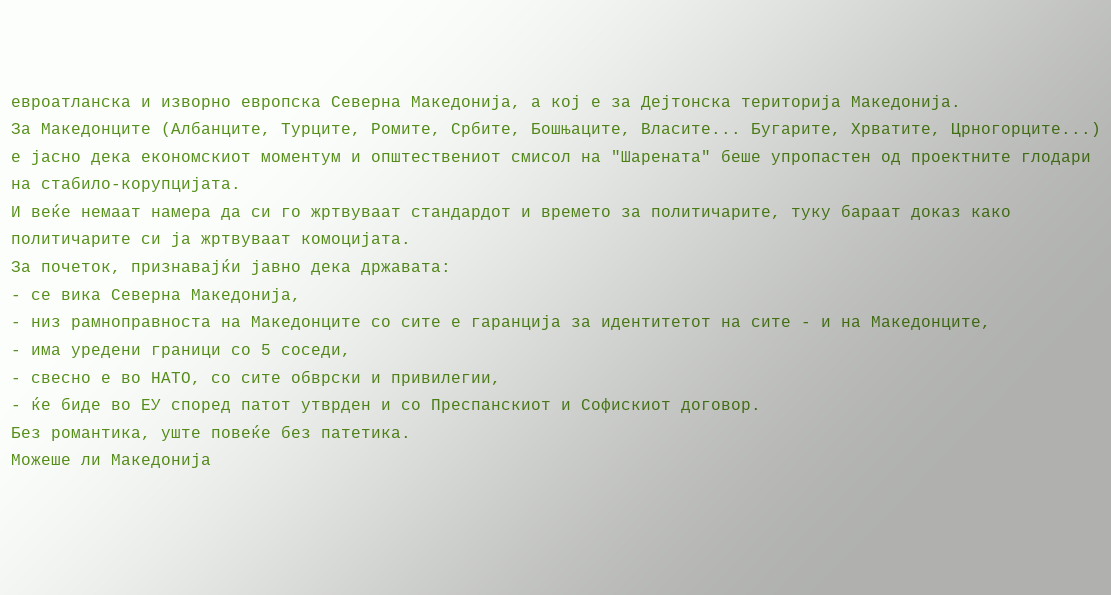евроатланска и изворно европска Северна Македонија, а кој е за Дејтонска територија Македонија.
За Македонците (Албанците, Турците, Ромите, Србите, Бошњаците, Власите... Бугарите, Хрватите, Црногорците...) е јасно дека економскиот моментум и општествениот смисол на "Шарената" беше упропастен од проектните глодари на стабило-корупцијата.
И веќе немаат намера да си го жртвуваат стандардот и времето за политичарите, туку бараат доказ како политичарите си ја жртвуваат комоцијата.
За почеток, признавајќи јавно дека државата:
- се вика Северна Македонија,
- низ рамноправноста на Македонците со сите е гаранција за идентитетот на сите - и на Македонците,
- има уредени граници со 5 соседи,
- свесно е во НАТО, со сите обврски и привилегии,
- ќе биде во ЕУ според патот утврден и со Преспанскиот и Софискиот договор.
Без романтика, уште повеќе без патетика.
Можеше ли Македонија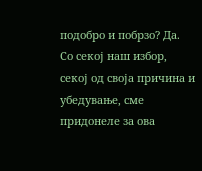подобро и побрзо? Да.
Со секој наш избор, секој од своја причина и убедување, сме придонеле за ова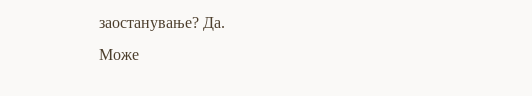заостанување? Да.
Може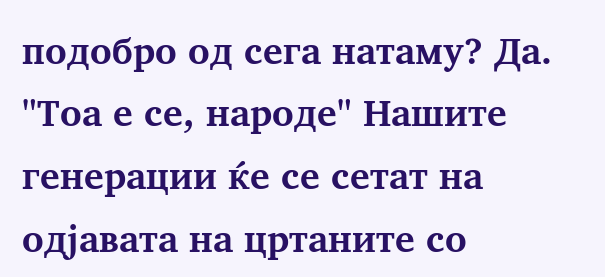подобро од сега натаму? Да.
"Тоа е се, народе" Нашите генерации ќе се сетат на одјавата на цртаните со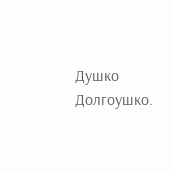Душко Долгоушко.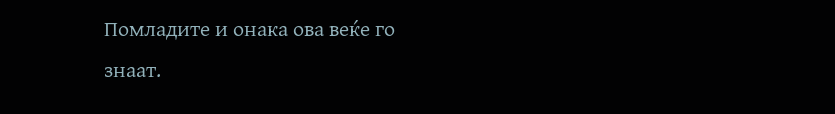Помладите и онака ова веќе го знаат.